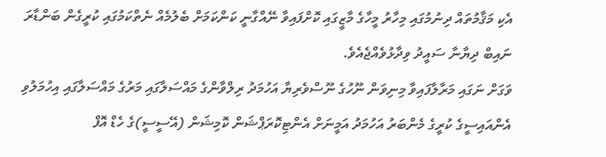އެކި މަޤާމުތައް ދިނުމުގައި މިހާރު މީހާގެ މާޒީގައި ކޮށްފައިވާ ނޭއްގާނީ ކަންކަމަށް ބެލުމެއް ނެތްކަމުގައި ކުރީގެން ބަންޑާރަ ނައިބް ދިޔާނާ ސައީދު ވިދާޅުވެއްޖެއެވެ.
ވަގަށް ނަގައި މަރާލާފައިވާ މިނިވަން ނޫހުގެ ނޫސްވެރިޔާ އަހުމަދު ރިލްވާންގެ މައްސަލާގައި މަރުގެ މައްސަލާގައި އިހުމަލުވި އެންއައިސީގެ ކުރީގެ މެންބަރު އަހުމަދު އަމީނަށް އެންޓިކޮރަޕްޝަން ކޮމިޝަން (އޭސީސީ)ގެ ހެޑް އޮފް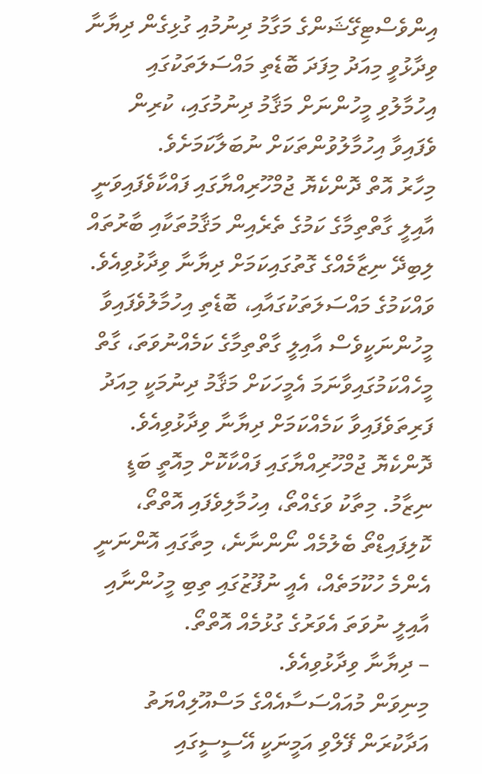އިންވެސްޓިގޭޝަންގެ މަގާމު ދިނުމުއި ގުޅިގެން ދިޔާނާ ވިދާޅުވީ މިއަދު މިފަދަ ބޮޑެތި މައްސަލަތަކުގައި އިހުމާލުވި މީހުންނަށް މަޤާމު ދިނުމުގައި، ކުރިން ވެފައިވާ އިހުމާލުވުންތަކަށް ނުބަލާކަމަށެވެ.
މިހާރު އޮތް ދޮންކެޔޮ ޖުމްހޫރިއްޔާގައި ފައްކާވެފައިވަނީ އާއިލީ ގާތްތިމާގެ ކަމުގެ ތެރެއިން މަޤާމުތަކާއި ބާރުތައް ލިބިދޭ ނިޒާމެއްގެ ގޮތުގައިކަމަށް ދިޔާނާ ވިދާޅުވިއެވެ. ވައްކަމުގެ މައްސަލަތަކުގައާއި، ބޮޑެތި އިހުމާލުވެފައިވާ މީހުންނަކީވެސް އާއިލީ ގާތްތިމާގެ ކަމެއްނުވަތަ، ގާތް މީހެއްކަމުގައިވާނަމަ އެމީހަކަށް މަޤާމު ދިނުމަކީ މިއަދު ފަރިތަވެފައިވާ ކަމެއްކަމަށް ދިޔާނާ ވިދާޅުވިއެވެ.
ދޮންކެޔޮ ޖުމްހޫރިއްޔާގައި ފައްކާކޮށް މިއޮތީ ބަޑީ ނިޒާމު. މިތާކު ވަގެއްތޯ، އިހުމާލިވެފައި އޮތްތޯ، ކޮލިފައިޑްތޯ ބެލުމެއް ނޯންނާނެ، މިތާގައި އޮންނަނީ އެންމެ ހުކޫމަތެއް، އެއީ ނުފޫޒުގައި ތިބި މީހުންނާއި އާއިލީ ނުވަތަ އެވަރުގެ ގުޅުމެއް އޮތްތޯ.
– ދިޔާނާ ވިދާޅުވިއެވެ.
މިނިވަން މުއައްސަސާއެއްގެ މަސްއޫލިއްޔަތު އަދާކުރަން ފޭލްވި އަމީނަކީ އޭސީސީގައި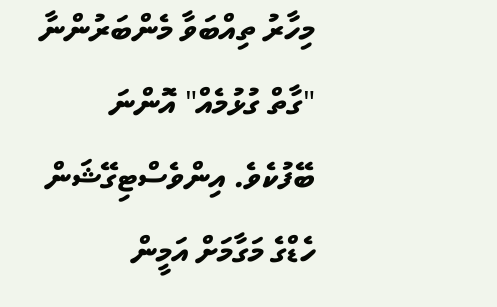މިހާރު ތިއްބަވާ މެންބަރުންނާ "ގާތް ގުޅުމެއް" އޮންނަ ބޭފުކެވެ. އިންވެސްޓިގޭޝަން ހެޑްގެ މަގާމަށް އަމީން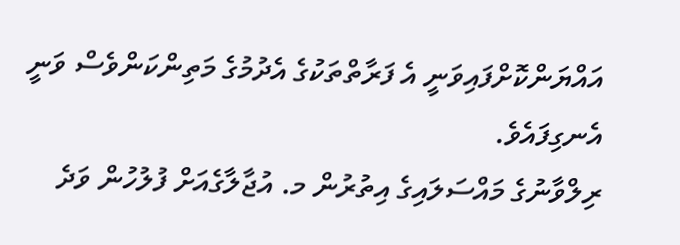އައްޔަންކޮށްފައިވަނީ އެ ފަރާތްތަކުގެ އެދުމުގެ މަތިންކަންވެސް ވަނީ އެނގިފައެވެ.
ރިލްވާނުގެ މައްސަލައިގެ އިތުރުން މ. އުޖާލާގެއަށް ފުލުހުން ވަދެ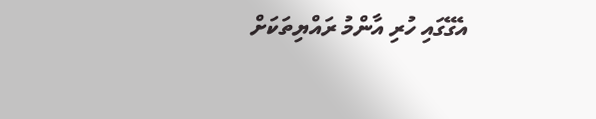އެގޭގައި ހުރި އާންމު ރައްޔިތަކަށް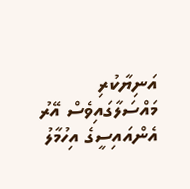އަނިޔާކުރި މައްސަލާގައިވެސް އޭރު އެންއައިސީގެ އިހުމާލު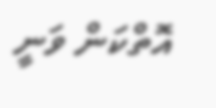އޮތްކަން ވަނީ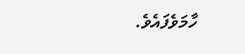ހާމަވެފައެވެ.